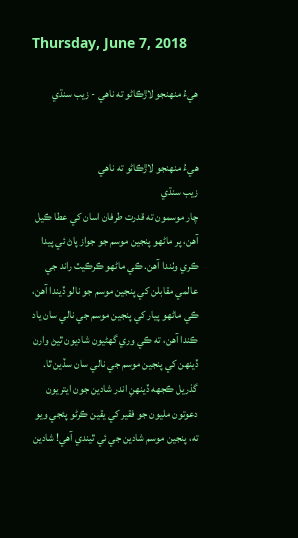Thursday, June 7, 2018

ھيءُ منھنجو لاڙڪاڻو ته ناھي - زيب سنڌي


ھيءُ منھنجو لاڙڪاڻو ته ناھي
زيب سنڌي
چار موسمون ته قدرت طرفان اسان کي عطا ڪيل آهن، پر ماڻهو پنجين موسم جو جواز پاڻ ئي پيدا ڪري وٺندا آهن. ڪي ماڻهو ڪرڪيٽ راند جي عالمي مقابلن کي پنجين موسم جو نالو ڏيندا آهن، ڪي ماڻهو پيار کي پنجين موسم جي نالي سان ياد ڪندا آهن، ته ڪي وري گهڻيون شاديون ٿيڻ وارن ڏينهن کي پنجين موسم جي نالي سان سڏين ٿا. گذريل ڪجهه ڏينهنِ اندر شادين جون ايتريون دعوتون مليون جو فقير کي يقين ڪرڻو پئجي ويو ته، پنجين موسم شادين جي ئي ٿيندي آهي! شادين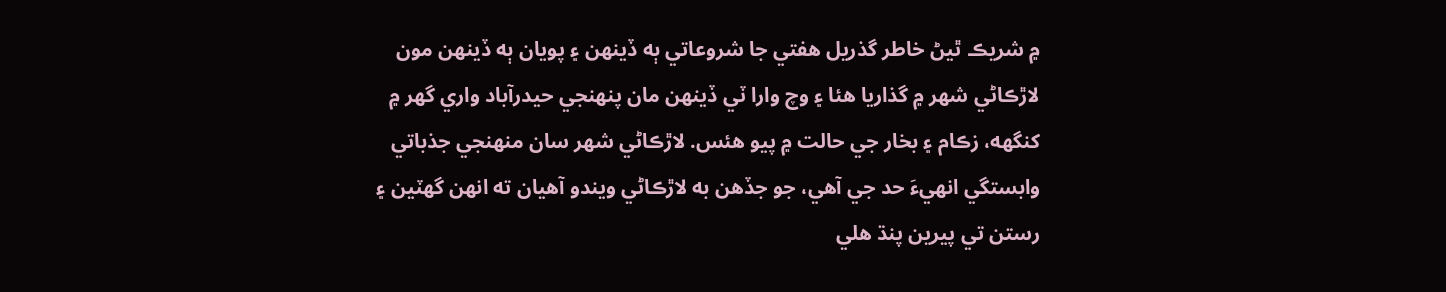۾ شريڪ ٿيڻ خاطر گذريل هفتي جا شروعاتي ٻه ڏينهن ۽ پويان ٻه ڏينهن مون لاڙڪاڻي شهر ۾ گذاريا هئا ۽ وچ وارا ٽي ڏينهن مان پنهنجي حيدرآباد واري گهر ۾ کنگهه، زڪام ۽ بخار جي حالت ۾ پيو هئس. لاڙڪاڻي شهر سان منهنجي جذباتي وابستگي انهيءَ حد جي آهي، جو جڏهن به لاڙڪاڻي ويندو آهيان ته انهن گهٽين ۽ رستن تي پيرين پنڌ هلي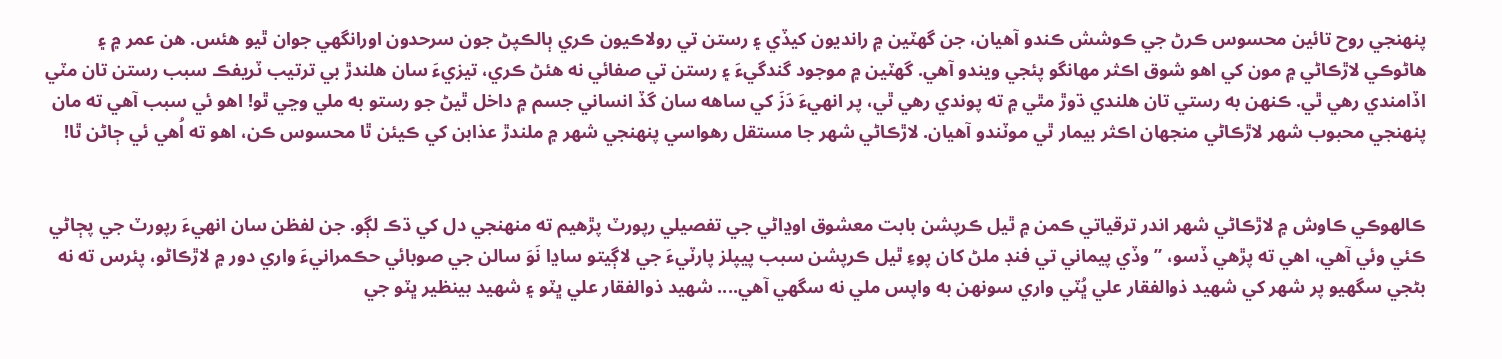پنهنجي روح تائين محسوس ڪرڻ جي ڪوشش ڪندو آهيان، جن گهٽين ۾ رانديون کيڏي ۽ رستن تي رولاڪيون ڪري ٻالڪپڻ جون سرحدون اورانگهي جوان ٿيو هئس. هن عمر ۾ ۽ هاڻوڪي لاڙڪاڻي ۾ مون کي اهو شوق اڪثر مهانگو پئجي ويندو آهي. گهٽين ۾ موجود گندگيءَ ۽ رستن تي صفائي نه هئڻ ڪري، تيزيءَ سان هلندڙ بي ترتيب ٽريفڪ سبب رستن تان مٽي اڏامندي رهي ٿي. ڪنهن به رستي تان هلندي ڌوڙ مٿي ۾ ته پوندي رهي ٿي، پر انهيءَ دَزَ کي ساهه سان گڏ انساني جسم ۾ داخل ٿيڻ جو رستو به ملي وڃي ٿو! اهو ئي سبب آهي ته مان پنهنجي محبوب شهر لاڙڪاڻي منجهان اڪثر بيمار ٿي موٽندو آهيان. لاڙڪاڻي شهر جا مستقل رهواسي پنهنجي شهر ۾ ملندڙ عذابن کي ڪيئن ٿا محسوس ڪن، اهو ته اُهي ئي ڄاڻن ٿا!


ڪالهوڪي ڪاوش ۾ لاڙڪاڻي شهر اندر ترقياتي ڪمن ۾ ٿيل ڪرپشن بابت معشوق اوڍاڻي جي تفصيلي رپورٽ پڙهيم ته منهنجي دل کي ڌڪ لڳو. جن لفظن سان انهيءَ رپورٽ جي پڄاڻي ڪئي وئي آهي، اهي ته پڙهي ڏسو، ”وڏي پيماني تي فنڊ ملڻ کان پوءِ ٿيل ڪرپشن سبب پيپلز پارٽيءَ جي لاڳيتو ساڍا نَوَ سالن جي صوبائي حڪمرانيءَ واري دور ۾ لاڙڪاڻو، پئرس ته نه بڻجي سگهيو پر شهر کي شهيد ذوالفقار علي ڀُٽي واري سونهن به واپس ملي نه سگهي آهي.... شهيد ذوالفقار علي ڀٽو ۽ شهيد بينظير ڀٽو جي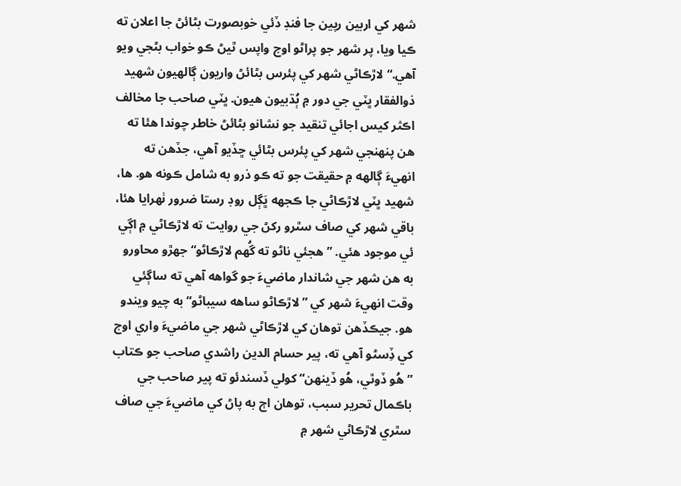شهر کي اربين رپين جا فنڊ ڏئي خوبصورت بڻائڻ جا اعلان ته ڪيا ويا، پر شهر جو پراڻو اوج واپس ٿيڻ ڪو خواب بڻجي ويو آهي.“ لاڙڪاڻي شهر کي پئرس بڻائڻ واريون ڳالهيون شهيد ذوالفقار ڀٽي جي دور ۾ ٻُڌبيون هيون. ڀٽي صاحب جا مخالف اڪثر کيس اجائي تنقيد جو نشانو بڻائڻ خاطر چوندا هئا ته هن پنهنجي شهر کي پئرس بڻائي ڇڏيو آهي، جڏهن ته انهيءَ ڳالهه ۾ حقيقت جو ته ڪو ذرو به شامل ڪونه هو. ها، شهيد ڀٽي لاڙڪاڻي جا ڪجهه ڀَڳل روڊ رستا ضرور ٺهرايا هئا، باقي شهر کي صاف سٿرو رکڻ جي روايت ته لاڙڪاڻي ۾ اڳي ئي موجود هئي. ”هجئي ناڻو ته گُهم لاڙڪاڻو“ جهڙو محاورو به هن شهر جي شاندار ماضيءَ جو گواهه آهي ته ساڳئي وقت انهيءَ شهر کي ”لاڙڪاڻو ساهه سيباڻو“ به چيو ويندو هو. جيڪڏهن توهان کي لاڙڪاڻي شهر جي ماضيءَ واري اوج کي ڏِسڻو آهي ته، پير حسام الدين راشدي صاحب جو ڪتاب ”هُو ڏوٿي، هُو ڏينهن“ کولي ڏسندئو ته پير صاحب جي باڪمال تحرير سبب، توهان اڄ به پاڻ کي ماضيءَ جي صاف سٿري لاڙڪاڻي شهر ۾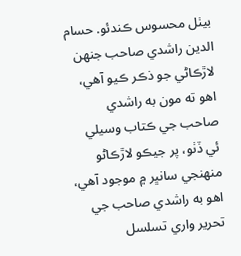بيٺل محسوس ڪندئو. حسام الدين راشدي صاحب جنهن لاڙڪاڻي جو ذڪر ڪيو آهي، اهو ته مون به راشدي صاحب جي ڪتاب وسيلي ئي ڏٺو، پر جيڪو لاڙڪاڻو منهنجي سانڀر ۾ موجود آهي، اهو به راشدي صاحب جي تحرير واري تسلسل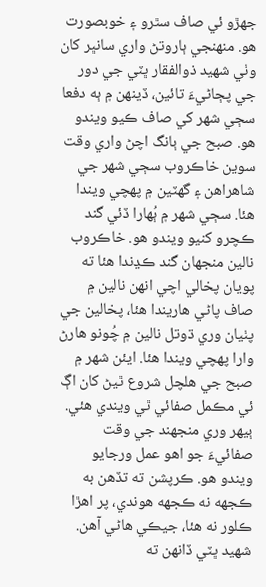جهڙو ئي صاف سٿرو ۽ خوبصورت هو. منهنجي ٻاروتڻ واري سانڀر کان وٺي شهيد ذوالفقار ڀٽي جي دور جي پڄاڻيءَ تائين، ڏينهن ۾ ٻه دفعا سڄي شهر کي صاف ڪيو ويندو هو. صبح جي ٻانگ اچڻ واري وقت سوين خاڪروب سڄي شهر جي شاهراهن ۽ گهٽين ۾ پهچي ويندا هئا. سڄي شهر ۾ ٻُهارا ڏئي گند ڪچرو کنيو ويندو هو. خاڪروب نالين منجهان گند ڪڍندا هئا ته پويان پخالي اچي انهن نالين ۾ صاف پاڻي هاريندا هئا، پخالين جي پٺيان وري ڌوتل نالين ۾ چُونو هارڻ وارا پهچي ويندا هئا. ايئن شهر ۾ صبح جي هلچل شروع ٿيڻ کان اڳ ئي مڪمل صفائي ٿي ويندي هئي. ٻيهر وري منجهند جي وقت صفائيءَ جو اهو عمل ورجايو ويندو هو. ڪرپشن ته تڏهن به ڪجهه نه ڪجهه هوندي، پر اهڙا ڪلور نه هئا، جيڪي هاڻي آهن. شهيد ڀٽي ڏانهن ته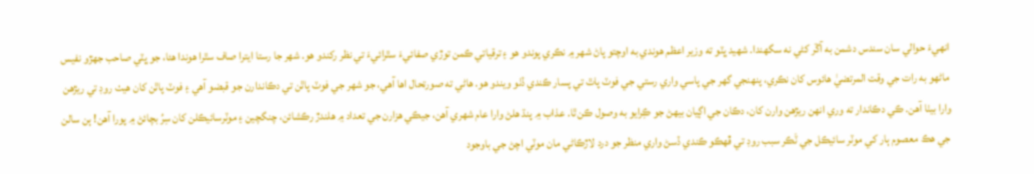انهيءَ حوالي سان سندس دشمن به آڱر کڻي نه سگهندا. شهيد ڀٽو ته وزير اعظم هوندي به اوچتو پاڻ شهر ۾ نڪري پوندو هو ۽ ترقياتي ڪمن توڙي صفائيءَ سٿرائيءَ تي نظر رکندو هو. شهر جا رستا ايترا صاف سٿرا هوندا هئا، جو ڀٽي صاحب جهڙو نفيس ماڻهو به رات جي وقت المرتضيٰ هائوس کان نڪري، پنهنجي گهر جي پاسي واري رستي جي فوٽ پاٿ تي پسار ڪندي ڏٺو ويندو هو. هاڻي ته صورتحال اها آهي، جو شهر جي فوٽ پاٿن تي دڪاندارن جو قبضو آهي ۽ فوٽ پاٿن کان هيٺ روڊ تي ريڙهن وارا بيٺا آهن. ڪي دڪاندار ته وري انهن ريڙهن وارن کان، دڪان جي اڳيان بيهڻ جو ڪِرايو به وصول ڪن ٿا. عذاب ۾ پنڌ هلڻ وارا عام شهري آهن، جيڪي هزارن جي تعداد ۾ هلندڙ رڪشائن، چنگچين ۽ موٽرسائيڪلن کان سِرُ بچائڻ ۾ پورا آهن! ٻن سالن جي هڪ معصوم ٻار کي موٽر سائيڪل جي ٽَڪر سبب روڊ تي ڦهڪو ڪندي ڏسڻ واري منظر جو درد لاڙڪاڻي مان موٽي اچڻ جي باوجود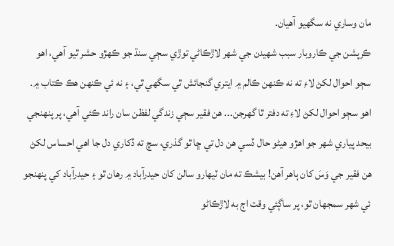مان وساري نه سگهيو آهيان.
ڪرپشن جي ڪاروبار سبب شهيدن جي شهر لاڙڪاڻي توڙي سڄي سنڌ جو ڪهڙو حشر ٿيو آهي، اهو سڄو احوال لکڻ لاءِ ته نه ڪنهن ڪالم ۾ ايتري گنجائش ٿي سگهي ٿي، ۽ نه ئي ڪنهن هڪ ڪتاب ۾. اهو سڄو احوال لکڻ لاءِ ته دفتر ٿا گهرجن... هن فقير سڄي زندگي لفظن سان راند ڪئي آهي، پر پنهنجي بيحد پياري شهر جو اهڙو هيڻو حال ڏسي هن دل تي ڇا ٿو گذري، سچ ته ڏکاري دل جا اهي احساس لکڻ هن فقير جي وَسَ کان ٻاهر آهن! بيشڪ ته مان ٽيهارو سالن کان حيدرآباد ۾ رهان ٿو ۽ حيدرآباد کي پنهنجو ئي شهر سمجهان ٿو، پر ساڳئي وقت اڄ به لاڙڪاڻو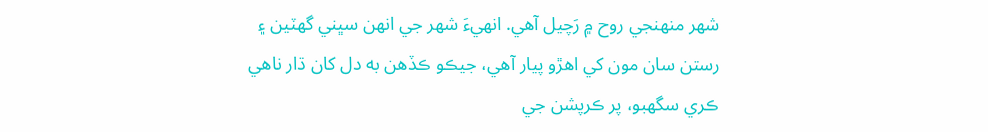شهر منهنجي روح ۾ رَچيل آهي. انهيءَ شهر جي انهن سڀني گهٽين ۽ رستن سان مون کي اهڙو پيار آهي، جيڪو ڪڏهن به دل کان ڌار ناهي ڪري سگهبو، پر ڪرپشن جي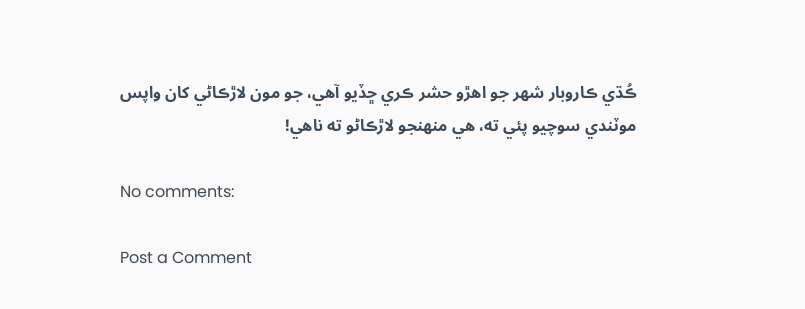ڪُڌي ڪاروبار شهر جو اهڙو حشر ڪري ڇڏيو آهي، جو مون لاڙڪاڻي کان واپس موٽندي سوچيو پئي ته، هي منهنجو لاڙڪاڻو ته ناهي!

No comments:

Post a Comment